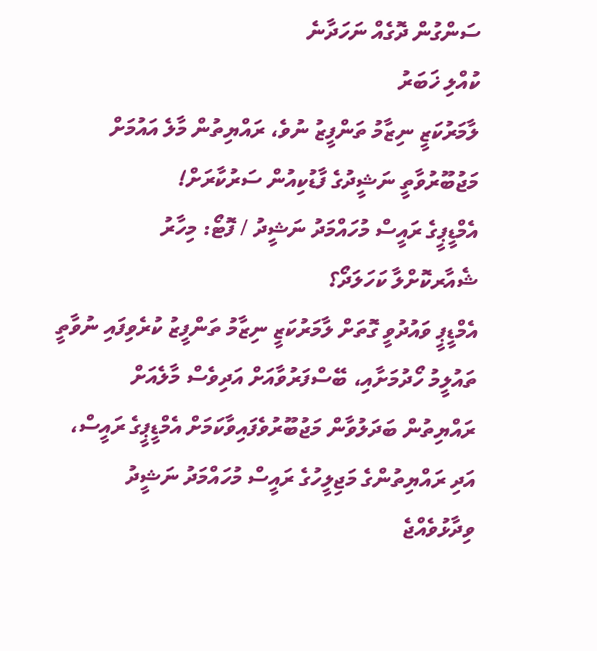ސަންގުން ދޮގެއް ނަހަދާނެ
ކުއްލި ޚަބަރު
ލާމަރުކަޒީ ނިޒާމު ތަންފީޒު ނުވެ، ރައްޔިތުން މާލެ އައުމަށް މަޖުބޫރުވާތީ ނަޝީދުގެ ފާޑުކިއުން ސަރުކާރަށް!
އެމްޑީޕީގެ ރައީސް މުހައްމަދު ނަޝީދު / ފޮޓޯ: މިހާރު
ޝެއާރކޮށްލާ ކަހަލަދޯ؟
އެމްޑީޕީ ވައުދުވީ ގޮތަށް ލާމަރުކަޒީ ނިޒާމު ތަންފީޒު ކުރެވިފައި ނުވާތީ ތައުލީމު ހޯދުމަށާއި، ބޭސްފަރުވާއަށް އަދިވެސް މާލެއަށް ރައްޔިތުން ބަދަލުވާން މަޖުބޫރުވެފައިވާކަމަށް އެމްޑީޕީގެ ރައީސް، އަދި ރައްޔިތުންގެ މަޖިލީހުގެ ރައީސް މުހައްމަދު ނަޝީދު ވިދާޅުވެއްޖެ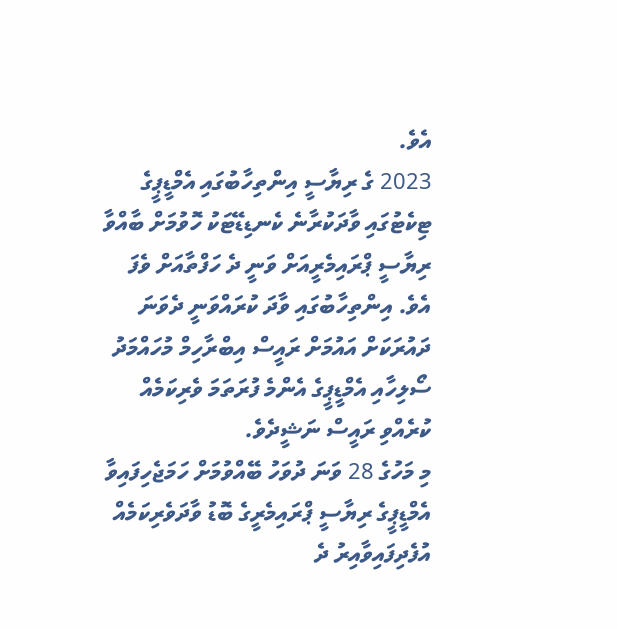އެވެ.
2023 ގެ ރިޔާސީ އިންތިހާބުގައި އެމްޑީޕީގެ ޓިކެޓުގައި ވާދަކުރާނެ ކެނޑިޑޭޓަކު ހޮވުމަށް ބާއްވާ ރިޔާސީ ޕްރައިމެރީއަށް ވަނީ ދެ ހަފްތާއަށް ވެފަ އެވެ. އިންތިހާބުގައި ވާދަ ކުރައްވަނީ ދެވަނަ ދައުރަކަށް އައުމަށް ރައީސް އިބްރާހިމް މުހައްމަދު ސޯލިހާއި އެމްޑީޕީގެ އެންމެ ފުރަތަމަ ވެރިކަމެއް ކުރެއްވި ރައީސް ނަޝީދެވެ.
މި މަހުގެ 28 ވަނަ ދުވަހު ބޭއްވުމަށް ހަމަޖެހިފައިވާ އެމްޑީޕީގެ ރިޔާސީ ޕްރައިމެރީގެ ބޮޑު ވާދަވެރިކަމެއް އުފެދިފައިވާއިރު ދެ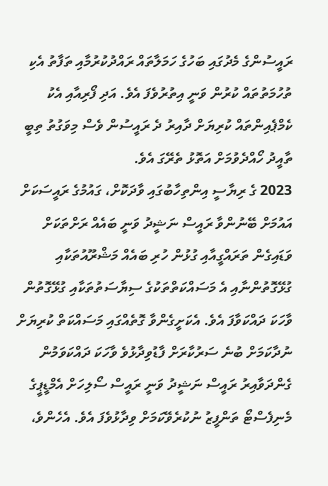ރައީސުންގެ މެދުގައި ބަހުގެ ހަމަލާތައް ރައްދުކުރުމާއި ތަފާތު އެކި ތުހުމަތުތައް ކުރުން ވަނީ އިތުރުވެފަ އެވެ. އަދި ފޯރިއާއި އެކު ކެމްޕެއިންތައް ކުރިޔަށް ދާއިރު ދެ ރައީސުން ވެސް މިވަގުތު ތިބީ ތާއީދު ހޯއްދެވުމަށް އަތޮޅު ތެރޭގަ އެވެ.
2023 ގެ ރިޔާސީ އިންތިހާބުގައި ވާދަކޮށް، ގައުމުގެ ރައީސަކަށް އައުމަށް ބޭނުންވާ ރައީސް ނަޝީދު ވަނީ ބައެއް ރަށްތަކަށް ވަޑައިގެން ތަރައްގީއާއި ގުޅުން ހުރި ބައެއް މަޝްރޫއުތަކާއި ގުޅޭގޮތުންނާއި އެ މަސައްކަތްތަކުގެ ސިޔާސަތުތަކާއި ގުޅޭގޮތުން ވާހަކަ ދައްކަވާފަ އެވެ. އެކަށީގެންވާ ގޮތެއްގައި މަސައްކަތް ކުރިޔަށް ނުދާކަމަށް ބުނެ ސަރުކާރަށް ފާޑުވިދާޅުވެ ވާހަކަ ދައްކަވަމުން ގެންދަވާއިރު ރައީސް ނަޝީދު ވަނީ ރައީސް ސޯލިހަށް އެމްޑީޕީގެ މެނިފެސްޓޯ ތަންފީޒު ނުކުރެވޭކަމަށް ވިދާޅުވެފަ އެވެ. އެހެންވެ،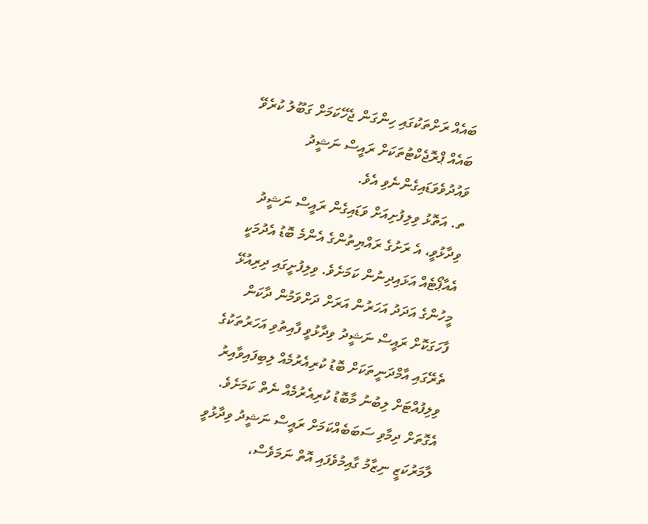ބައެއް ރަށްތަކުގައި ހިންގަން ޖެހޭކަމަށް ގަބޫލު ކުރެވޭ ބައެއް ޕްރޮޖެކްޓުތަކަށް ރައީސް ނަޝީދު ވައުދުވެވަޑައިގެންނެވި އެވެ.
ތ. އަތޮޅު ވިލިފުށިއަށް ވަޑައިގެން ރައީސް ނަޝީދު ވިދާޅުވީ، އެ ރަށުގެ ރައްޔިތުންގެ އެންމެ ބޮޑު އެދުމަކީ އެއާޕޯޓެއް އަޅައިދިނުން ކަމަށެވެ. ވިލިފުށީގައި ދިރިއުޅޭ މީހުންގެ އަދަދު އަހަރުން އަރަށް ދަށްވަމުން ދާކަން ފާހަގަކޮށް ރައީސް ނަޝީދު ވިދާޅުވީ ފާއިތުވި އަހަރުތަކުގެ ތެރޭގައި އާމްދަނީތަކަށް ބޮޑު ކުރިއެރުމެއް ލިބިފައިވާއިރު ވިލިފުއްޓަށް ލިބުނު މާބޮޑު ކުރިއެރުމެއް ނެތް ކަމަށެވެ.
އެގޮތަށް ދިމާވި ސަބަބެއްކަމަށް ރައީސް ނަޝީދު ވިދާޅުވީ ލާމަރުކަޒީ ނިޒާމު ގާއިމުވެފައި އޮތް ނަމަވެސް،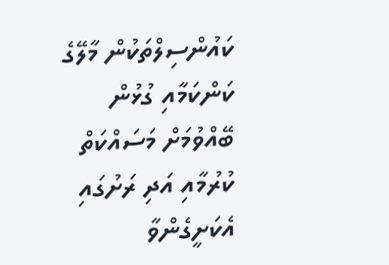ކައުންސިލްތަކުން މާލޭގެ ކަންކަމާއި ގުޅުން ބޭއްވުމަށް މަސައްކަތް ކުރުމާއި އަދި ރަށުގައި އެކަށީގެންވާ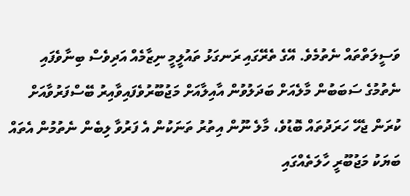ވަސީލަތްތައް ނެތުމެވެ. އޭގެ ތެރޭގައި ރަނގަޅު ތައުލީމީ ނިޒާމެއް އަދިވެސް ބިނާވެފައި ނެތުމުގެ ސަބަބުން މާލެއަށް ބަދަލުވުން އާއިލާއަށް މަޖުބޫރުވެފައިވާއިރު ބޭސްފަރުވާއަށް ކުރަން ޖެހޭ ހަރަދުތައް ބޮޑުވެ، މާލެ ނޫން އިތުރު ތަނަކުން އެ ފަރުވާ ލިބެން ނެތުމުން އެތައް ބަޔަކު މަޖުބޫރީ ހާލަތެއްގައި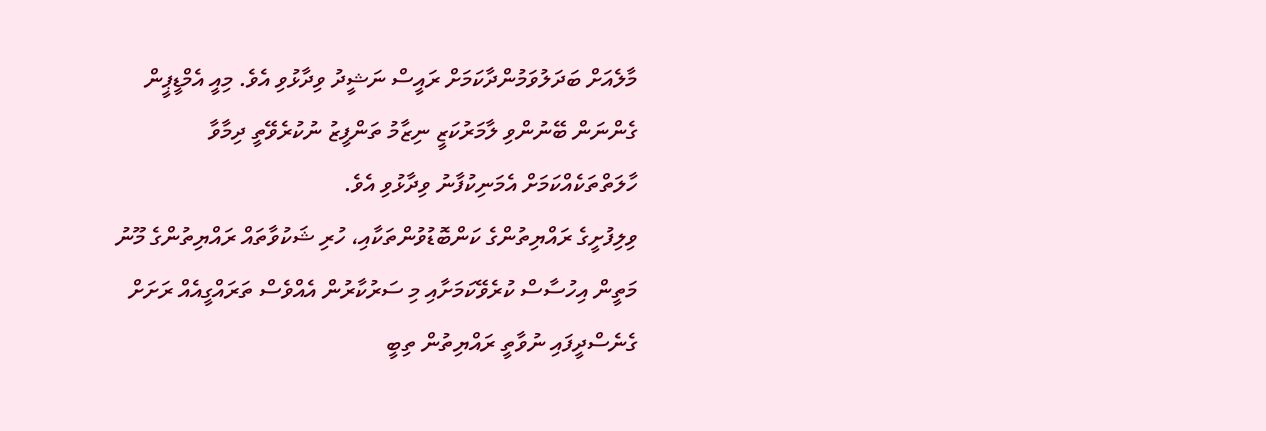މާލެއަށް ބަދަލުވަމުންދާކަމަށް ރައީސް ނަޝީދު ވިދާޅުވި އެވެ. މިއީ އެމްޑީޕީން ގެންނަން ބޭނުންވި ލާމަރުކަޒީ ނިޒާމު ތަންފީޒު ނުކުރެވޭތީ ދިމާވާ ހާލަތްތަކެއްކަމަށް އެމަނިކުފާނު ވިދާޅުވި އެވެ.
ވިލިފުށީގެ ރައްޔިތުންގެ ކަންބޮޑުވުންތަކާއި، ހުރި ޝަކުވާތައް ރައްޔިތުންގެ މޫނު މަތީން އިހުސާސް ކުރެވޭކަމަށާއި މި ސަރުކާރުން އެއްވެސް ތަރައްގީއެއް ރަށަށް ގެނެސްދީފައި ނުވާތީ ރައްޔިތުން ތިބީ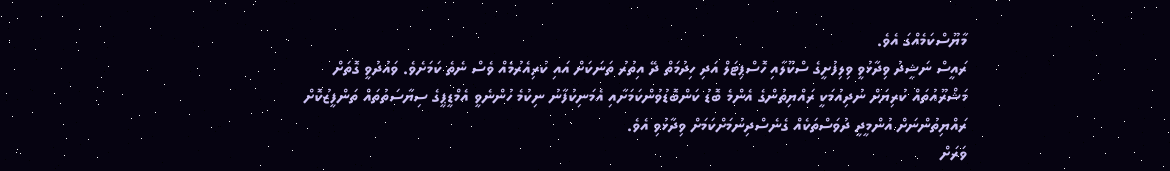މާޔޫސްކަމެއްގަ އެވެ.
ރައީސް ނަޝީދު ވިދާޅުވީ ވިލިފުށީގެ ސްކޫލާއި ހޮސްޕިޓަލް އަދި ހިދުމަތް ދޭ އިތުރު ތަނަކަށް އައި ކުރިއެރުމެއް ވެސް ނެތެ ކަމަށެވެ. ވައުދުވީ ގޮތަށް މަޝްރޫއުތައް ކުރިޔަށް ނުދިއުމަކީ ރައްޔިތުންގެ އެންމެ ބޮޑު ކަންބޮޑުވުންކަމަށާއި އެމަނިކުފާނު ނިކުމެ ހުންނެވީ އެމްޑީޕީގެ ސިޔާސަތުތައް ތަންފީޒުކޮށް ރައްޔިތުންނަށް އުންމީދީ ދުވަސްތަކެއް ގެނެސްދިނުމަށްކަމަށް ވިދާޅުވި އެވެ.
ވަރަށް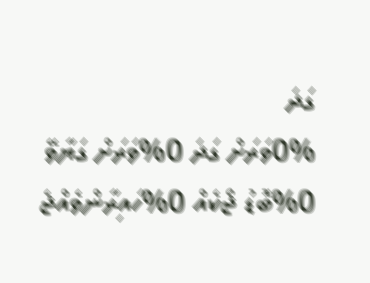ގަދަ
0%ވަރަށް ގަދަ 0%ވަރަށް ގަޔާވޭ 0%ބޮޑު ޖޯކެއް 0%ހައިރާންވެއްޖެ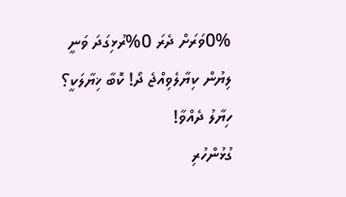0%ވަރަށް ދެރަ 0%ރުޅިގަދަ ވަނީ
ލިޔުން ކިޔާލެވިއްޖެ ދޯ! ކޮބާ ޚިޔާލަކީ؟
ހިޔާލު ދެއްވާ!
ގުޅުންހުރި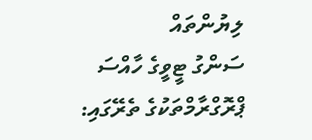ލިޔުންތައް
ސަންގު ޓީވީގެ ހާއްސަ ޕްރޮގްރާމްތަކުގެ ތެރޭގައި: